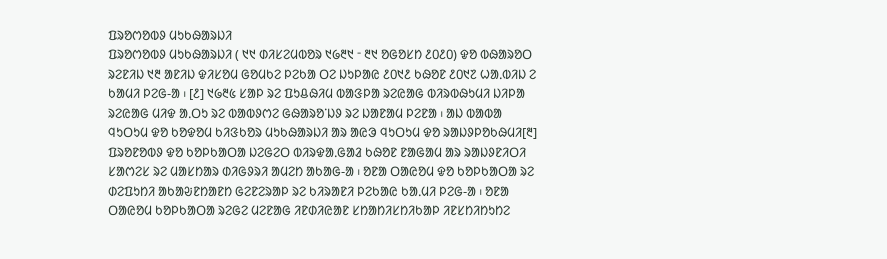ᱯᱨᱚᱬᱚᱵᱽ ᱢᱩᱠᱷᱟᱨᱡᱤ
ᱯᱨᱚᱬᱚᱵᱽ ᱢᱩᱠᱷᱟᱨᱡᱤ ( ᱑᱑ ᱰᱤᱥᱮᱢᱵᱚᱨ ᱑᱙᱓᱑ ᱼ ᱓᱑ ᱚᱜᱚᱥᱴ ᱒᱐᱒᱐) ᱫᱚ ᱵᱷᱟᱨᱚᱛ ᱨᱮᱱᱤᱡ ᱑᱓ ᱟᱱᱤᱡ ᱫᱤᱥᱚᱢ ᱜᱚᱢᱠᱮ ᱞᱮᱠᱟ ᱛᱮ ᱡᱩᱞᱟᱭ ᱒᱐᱑᱒ ᱠᱷᱚᱱ ᱒᱐᱑᱗ ᱦᱟᱹᱵᱤᱡ ᱮ ᱠᱟᱢᱤ ᱞᱮᱜ-ᱟ ᱾ [᱒] ᱑᱙᱓᱕ ᱥᱟᱞ ᱨᱮ ᱯᱩᱪᱷᱤᱢ ᱵᱟᱝᱞᱟ ᱨᱮᱭᱟᱜ ᱵᱤᱨᱵᱷᱩᱢᱤ ᱡᱤᱞᱟ ᱨᱮᱭᱟᱜ ᱢᱤᱫ ᱟᱹᱛᱩ ᱨᱮ ᱵᱟᱵᱽᱬᱮ ᱜᱷᱟᱨᱚᱸᱡᱽ ᱨᱮ ᱡᱟᱱᱟᱢ ᱞᱮᱱᱟ ᱾ ᱟᱡ ᱵᱟᱵᱟ ᱧᱩᱛᱩᱢ ᱫᱚ ᱠᱚᱫᱚᱢ ᱠᱤᱝᱠᱚᱨ ᱢᱩᱠᱷᱟᱨᱡᱤ ᱟᱨ ᱟᱭᱳ ᱧᱩᱛᱩᱢ ᱫᱚ ᱨᱟᱡᱽᱞᱚᱠᱷᱢᱤ[᱓] ᱯᱨᱚᱱᱚᱵᱽ ᱫᱚ ᱠᱚᱞᱠᱟᱛᱟ ᱡᱮᱜᱮᱛ ᱵᱤᱨᱫᱟᱹᱜᱟᱲ ᱠᱷᱚᱱ ᱱᱟᱜᱟᱢ ᱟᱨ ᱨᱟᱡᱽᱱᱤᱛᱤ ᱥᱟᱬᱮᱥ ᱨᱮ ᱢᱟᱥᱴᱟᱨ ᱰᱤᱜᱽᱨᱤ ᱟᱢᱮᱴ ᱟᱠᱟᱜ-ᱟ ᱾ ᱚᱱᱟ ᱛᱟᱭᱚᱢ ᱫᱚ ᱠᱚᱞᱠᱟᱛᱟ ᱨᱮ ᱰᱮᱯᱩᱴᱤ ᱟᱠᱟᱶᱱᱴᱟᱱᱴ ᱜᱮᱱᱮᱨᱟᱞ ᱨᱮ ᱠᱤᱨᱟᱱᱤ ᱞᱮᱠᱟᱭ ᱠᱟᱹᱢᱤ ᱞᱮᱜ-ᱟ ᱾ ᱚᱱᱟ ᱛᱟᱭᱚᱢ ᱠᱚᱞᱠᱟᱛᱟ ᱨᱮᱜᱮ ᱢᱮᱱᱟᱜ ᱤᱱᱰᱤᱭᱟᱱ ᱥᱴᱟᱴᱤᱥᱴᱤᱠᱟᱞ ᱤᱱᱥᱴᱤᱴᱩᱴᱮ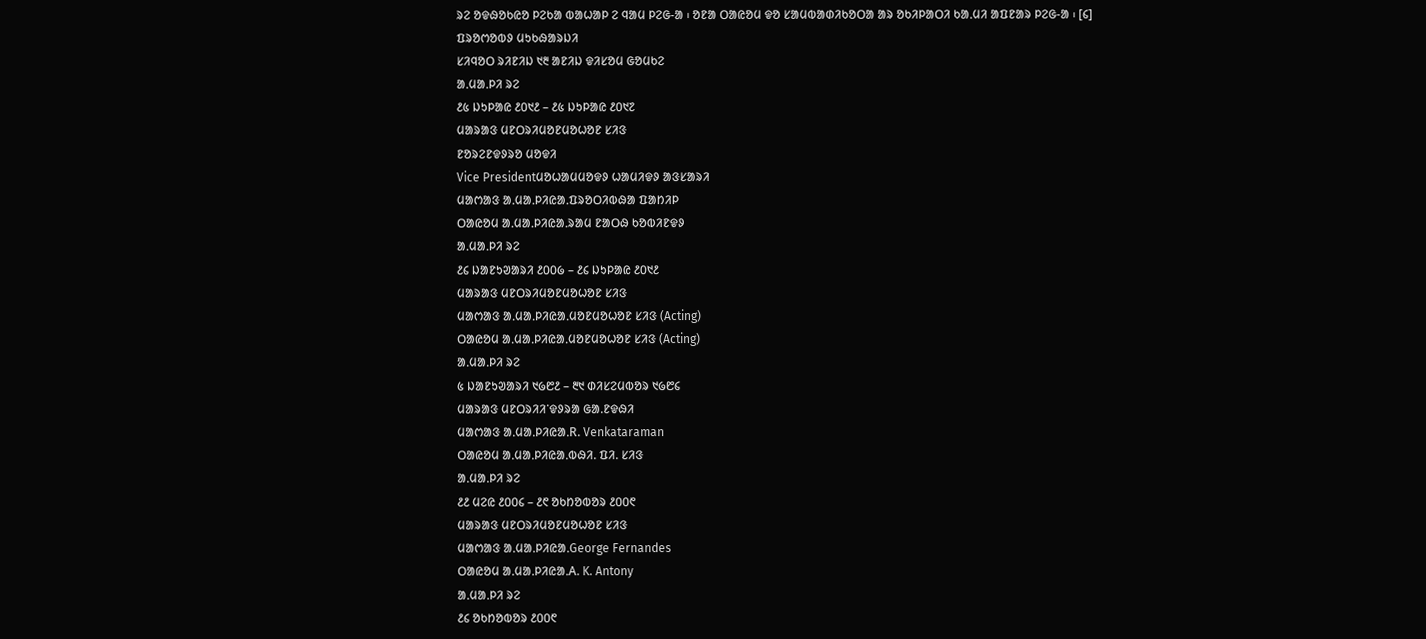ᱨᱮ ᱚᱫᱷᱚᱠᱭᱚ ᱞᱮᱠᱟ ᱵᱟᱦᱟᱞ ᱮ ᱧᱟᱢ ᱞᱮᱜ-ᱟ ᱾ ᱚᱱᱟ ᱛᱟᱭᱚᱢ ᱫᱚ ᱥᱟᱢᱵᱟᱰᱤᱠᱚᱛᱟ ᱟᱨ ᱚᱠᱤᱞᱟᱛᱤ ᱠᱟᱹᱢᱤ ᱟᱯᱱᱟᱨ ᱞᱮᱜ-ᱟ ᱾ [᱔]
ᱯᱨᱚᱬᱚᱵᱽ ᱢᱩᱠᱷᱟᱨᱡᱤ
ᱥᱤᱧᱚᱛ ᱨᱤᱱᱤᱡ ᱑᱓ ᱟᱱᱤᱡ ᱫᱤᱥᱚᱢ ᱜᱚᱢᱠᱮ
ᱟᱹᱢᱟᱹᱞᱤ ᱨᱮ
᱒᱕ ᱡᱩᱞᱟᱭ ᱒᱐᱑᱒ – ᱒᱕ ᱡᱩᱞᱟᱭ ᱒᱐᱑᱗
ᱢᱟᱨᱟᱝ ᱢᱱᱛᱨᱤᱢᱚᱱᱢᱚᱦᱚᱱ ᱥᱤᱝ
ᱱᱚᱨᱮᱱᱫᱽᱨᱚ ᱢᱚᱫᱤ
Vice Presidentᱢᱚᱦᱟᱢᱢᱚᱫᱽ ᱦᱟᱢᱤᱫᱽ ᱟᱝᱥᱟᱨᱤ
ᱢᱟᱬᱟᱝ ᱟᱹᱢᱟᱹᱞᱤᱭᱟᱹᱯᱨᱚᱛᱤᱵᱷᱟ ᱯᱟᱴᱤᱞ
ᱛᱟᱭᱚᱢ ᱟᱹᱢᱟᱹᱞᱤᱭᱟᱹᱨᱟᱢ ᱱᱟᱛᱷ ᱠᱚᱵᱤᱱᱫᱽ
ᱟᱹᱢᱟᱹᱞᱤ ᱨᱮ
᱒᱔ ᱡᱟᱱᱩᱣᱟᱨᱤ ᱒᱐᱐᱙ – ᱒᱔ ᱡᱩᱞᱟᱭ ᱒᱐᱑᱒
ᱢᱟᱨᱟᱝ ᱢᱱᱛᱨᱤᱢᱚᱱᱢᱚᱦᱚᱱ ᱥᱤᱝ
ᱢᱟᱬᱟᱝ ᱟᱹᱢᱟᱹᱞᱤᱭᱟᱹᱢᱚᱱᱢᱚᱦᱚᱱ ᱥᱤᱝ (Acting)
ᱛᱟᱭᱚᱢ ᱟᱹᱢᱟᱹᱞᱤᱭᱟᱹᱢᱚᱱᱢᱚᱦᱚᱱ ᱥᱤᱝ (Acting)
ᱟᱹᱢᱟᱹᱞᱤ ᱨᱮ
᱕ ᱡᱟᱱᱩᱣᱟᱨᱤ ᱑᱙᱘᱒ – ᱓᱑ ᱰᱤᱥᱮᱢᱵᱚᱨ ᱑᱙᱘᱔
ᱢᱟᱨᱟᱝ ᱢᱱᱛᱨᱤᱤᱸᱫᱽᱨᱟ ᱜᱟ.ᱱᱫᱷᱤ
ᱢᱟᱬᱟᱝ ᱟᱹᱢᱟᱹᱞᱤᱭᱟᱹR. Venkataraman
ᱛᱟᱭᱚᱢ ᱟᱹᱢᱟᱹᱞᱤᱭᱟᱹᱵᱷᱤ. ᱯᱤ. ᱥᱤᱝ
ᱟᱹᱢᱟᱹᱞᱤ ᱨᱮ
᱒᱒ ᱢᱮᱭ ᱒᱐᱐᱔ – ᱒᱖ ᱚᱠᱴᱚᱵᱚᱨ ᱒᱐᱐᱖
ᱢᱟᱨᱟᱝ ᱢᱱᱛᱨᱤᱢᱚᱱᱢᱚᱦᱚᱱ ᱥᱤᱝ
ᱢᱟᱬᱟᱝ ᱟᱹᱢᱟᱹᱞᱤᱭᱟᱹGeorge Fernandes
ᱛᱟᱭᱚᱢ ᱟᱹᱢᱟᱹᱞᱤᱭᱟᱹA. K. Antony
ᱟᱹᱢᱟᱹᱞᱤ ᱨᱮ
᱒᱔ ᱚᱠᱴᱚᱵᱚᱨ ᱒᱐᱐᱖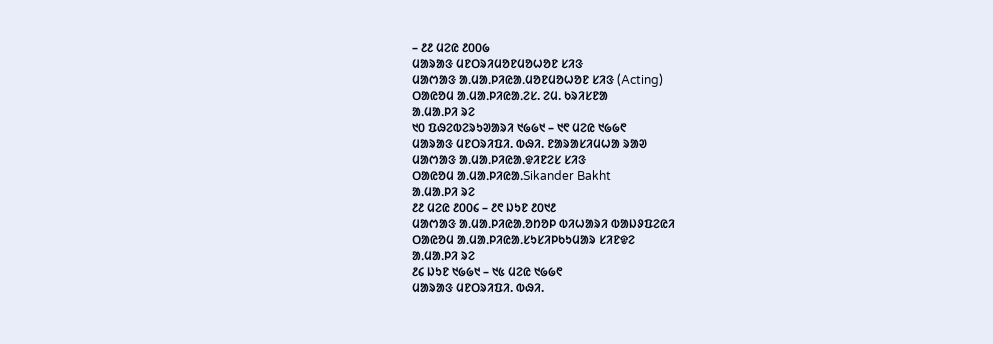– ᱒᱒ ᱢᱮᱭ ᱒᱐᱐᱙
ᱢᱟᱨᱟᱝ ᱢᱱᱛᱨᱤᱢᱚᱱᱢᱚᱦᱚᱱ ᱥᱤᱝ
ᱢᱟᱬᱟᱝ ᱟᱹᱢᱟᱹᱞᱤᱭᱟᱹᱢᱚᱱᱢᱚᱦᱚᱱ ᱥᱤᱝ (Acting)
ᱛᱟᱭᱚᱢ ᱟᱹᱢᱟᱹᱞᱤᱭᱟᱹᱮᱥ. ᱮᱢ. ᱠᱨᱤᱥᱱᱟ
ᱟᱹᱢᱟᱹᱞᱤ ᱨᱮ
᱑᱐ ᱯᱷᱮᱵᱮᱨᱩᱣᱟᱨᱤ ᱑᱙᱙᱑ – ᱑᱖ ᱢᱮᱭ ᱑᱙᱙᱖
ᱢᱟᱨᱟᱝ ᱢᱱᱛᱨᱤᱯᱤ. ᱵᱷᱤ. ᱱᱟᱨᱟᱥᱤᱢᱦᱟ ᱨᱟᱣ
ᱢᱟᱬᱟᱝ ᱟᱹᱢᱟᱹᱞᱤᱭᱟᱹᱫᱤᱱᱮᱥ ᱥᱤᱝ
ᱛᱟᱭᱚᱢ ᱟᱹᱢᱟᱹᱞᱤᱭᱟᱹSikander Bakht
ᱟᱹᱢᱟᱹᱞᱤ ᱨᱮ
᱒᱒ ᱢᱮᱭ ᱒᱐᱐᱔ – ᱒᱖ ᱡᱩᱱ ᱒᱐᱑᱒
ᱢᱟᱬᱟᱝ ᱟᱹᱢᱟᱹᱞᱤᱭᱟᱹᱚᱴᱚᱞ ᱵᱤᱦᱟᱨᱤ ᱵᱟᱡᱽᱯᱮᱭᱤ
ᱛᱟᱭᱚᱢ ᱟᱹᱢᱟᱹᱞᱤᱭᱟᱹᱥᱩᱥᱤᱞᱠᱩᱢᱟᱨ ᱥᱤᱱᱫᱮ
ᱟᱹᱢᱟᱹᱞᱤ ᱨᱮ
᱒᱔ ᱡᱩᱱ ᱑᱙᱙᱑ – ᱑᱕ ᱢᱮᱭ ᱑᱙᱙᱖
ᱢᱟᱨᱟᱝ ᱢᱱᱛᱨᱤᱯᱤ. ᱵᱷᱤ.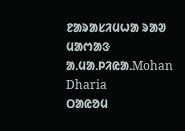ᱱᱟᱨᱟᱥᱤᱢᱦᱟ ᱨᱟᱣ
ᱢᱟᱬᱟᱝ ᱟᱹᱢᱟᱹᱞᱤᱭᱟᱹMohan Dharia
ᱛᱟᱭᱚᱢ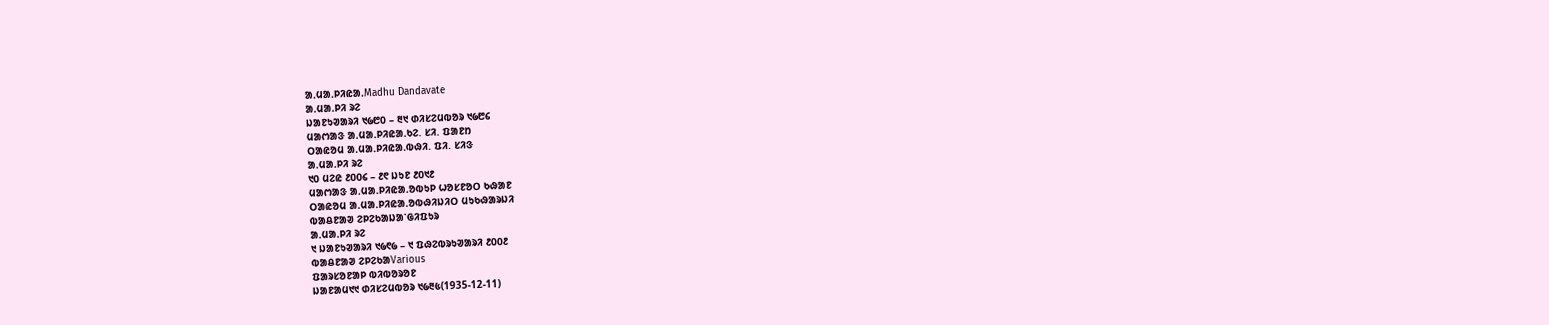ᱟᱹᱢᱟᱹᱞᱤᱭᱟᱹMadhu Dandavate
ᱟᱹᱢᱟᱹᱞᱤ ᱨᱮ
ᱡᱟᱱᱩᱣᱟᱨᱤ ᱑᱙᱘᱐ – ᱓᱑ ᱰᱤᱥᱮᱢᱵᱚᱨ ᱑᱙᱘᱔
ᱢᱟᱬᱟᱝ ᱟᱹᱢᱟᱹᱞᱤᱭᱟᱹᱠᱮ. ᱥᱤ. ᱯᱟᱱᱴ
ᱛᱟᱭᱚᱢ ᱟᱹᱢᱟᱹᱞᱤᱭᱟᱹᱵᱷᱤ. ᱯᱤ. ᱥᱤᱝ
ᱟᱹᱢᱟᱹᱞᱤ ᱨᱮ
᱑᱐ ᱢᱮᱭ ᱒᱐᱐᱔ – ᱒᱖ ᱡᱩᱱ ᱒᱐᱑᱒
ᱢᱟᱬᱟᱝ ᱟᱹᱢᱟᱹᱞᱤᱭᱟᱹᱚᱵᱩᱞ ᱦᱚᱥᱱᱚᱛ ᱠᱷᱟᱱ
ᱛᱟᱭᱚᱢ ᱟᱹᱢᱟᱹᱞᱤᱭᱟᱹᱚᱵᱷᱤᱡᱤᱛ ᱢᱩᱠᱷᱟᱨᱡᱤ
ᱵᱟᱪᱱᱟᱣ ᱮᱞᱮᱠᱟᱡᱟᱸᱜᱤᱯᱩᱨ
ᱟᱹᱢᱟᱹᱞᱤ ᱨᱮ
᱑ ᱡᱟᱱᱩᱣᱟᱨᱤ ᱑᱙᱖᱙ – ᱑ ᱯᱷᱮᱵᱨᱩᱣᱟᱨᱤ ᱒᱐᱐᱒
ᱵᱟᱪᱱᱟᱣ ᱮᱞᱮᱠᱟVarious
ᱯᱟᱨᱥᱚᱱᱟᱞ ᱵᱤᱵᱚᱨᱚᱱ
ᱡᱟᱱᱟᱢ᱑᱑ ᱰᱤᱥᱮᱢᱵᱚᱨ ᱑᱙᱓᱕(1935-12-11)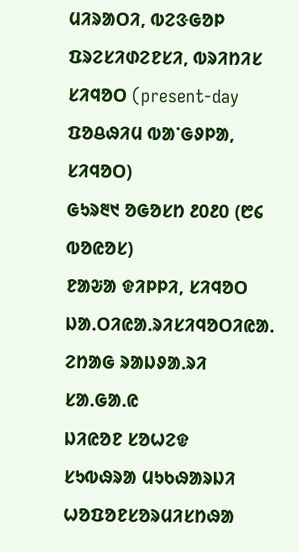ᱢᱤᱨᱟᱛᱤ, ᱵᱮᱝᱜᱚᱞ ᱯᱨᱮᱥᱤᱰᱮᱱᱥᱤ, ᱵᱨᱤᱴᱤᱥ ᱥᱤᱧᱚᱛ (present-day ᱯᱚᱪᱷᱤᱢ ᱵᱟᱸᱜᱽᱞᱟ, ᱥᱤᱧᱚᱛ)
ᱜᱩᱨ᱓᱑ ᱚᱜᱚᱥᱴ ᱒᱐᱒᱐ (᱘᱔ ᱵᱚᱭᱚᱥ)
ᱱᱟᱶᱟ ᱫᱤᱞᱞᱤ, ᱥᱤᱧᱚᱛ
ᱡᱟᱹᱛᱤᱭᱟᱹᱨᱤᱥᱤᱧᱚᱛᱤᱭᱟᱹ
ᱮᱴᱟᱜ ᱨᱟᱡᱽᱟᱹᱨᱤ
ᱥᱟᱹᱜᱟᱹᱭ
ᱡᱤᱭᱚᱱ ᱥᱚᱦᱮᱫ
ᱥᱩᱵᱷᱨᱟ ᱢᱩᱠᱷᱟᱨᱡᱤ
ᱦᱚᱯᱚᱱᱥᱚᱨᱢᱤᱥᱴᱷᱟ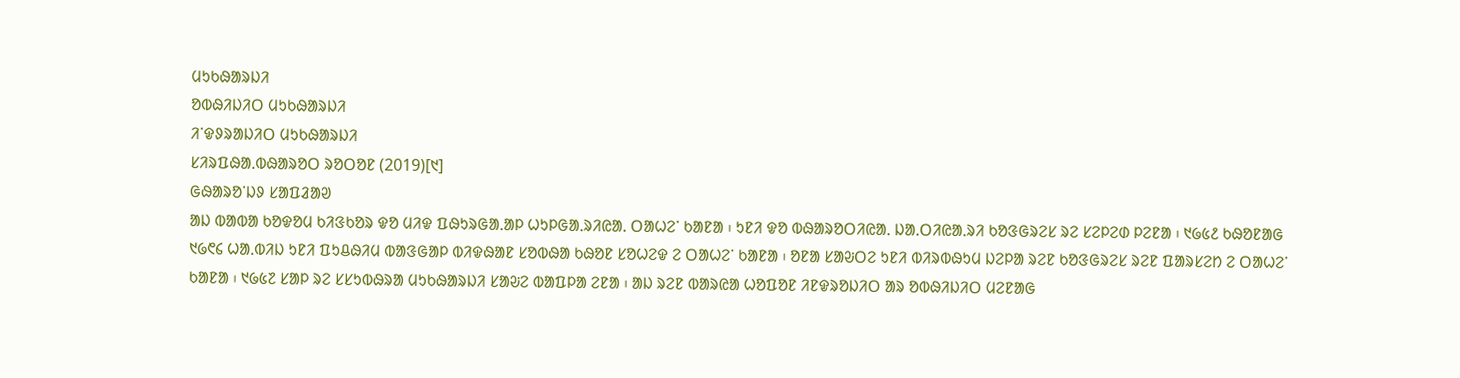ᱢᱩᱠᱷᱟᱨᱡᱤ
ᱚᱵᱷᱤᱡᱤᱛ ᱢᱩᱠᱷᱟᱨᱡᱤ
ᱤᱸᱫᱽᱨᱟᱡᱤᱛ ᱢᱩᱠᱷᱟᱨᱡᱤ
ᱥᱤᱨᱯᱷᱟᱹᱵᱷᱟᱨᱚᱛ ᱨᱚᱛᱚᱱ (2019)[᱑]
ᱜᱷᱟᱨᱚᱸᱡᱽ ᱥᱟᱯᱲᱟᱣ
ᱟᱡ ᱵᱟᱵᱟ ᱠᱚᱫᱚᱢ ᱠᱤᱝᱠᱚᱨ ᱫᱚ ᱢᱤᱫ ᱯᱷᱩᱨᱜᱟᱹᱟᱞ ᱦᱩᱞᱜᱟᱹᱨᱤᱭᱟᱹ ᱛᱟᱦᱮᱸ ᱠᱟᱱᱟ ᱾ ᱩᱱᱤ ᱫᱚ ᱵᱷᱟᱨᱚᱛᱤᱭᱟᱹ ᱡᱟᱹᱛᱤᱭᱟᱹᱨᱤ ᱠᱚᱝᱜᱨᱮᱥ ᱨᱮ ᱥᱮᱞᱮᱰ ᱞᱮᱱᱟ ᱾ ᱑᱙᱕᱒ ᱠᱷᱚᱱᱟᱜ ᱑᱙᱖᱔ ᱦᱟᱹᱵᱤᱡ ᱩᱱᱤ ᱯᱩᱪᱷᱤᱢ ᱵᱟᱝᱜᱟᱞ ᱵᱤᱫᱷᱟᱱ ᱥᱚᱵᱷᱟ ᱠᱷᱚᱱ ᱥᱚᱦᱮᱫ ᱮ ᱛᱟᱦᱮᱸ ᱠᱟᱱᱟ ᱾ ᱚᱱᱟ ᱥᱟᱶᱛᱮ ᱩᱱᱤ ᱵᱤᱨᱵᱷᱩᱢ ᱡᱮᱞᱟ ᱨᱮᱱ ᱠᱚᱝᱜᱨᱮᱥ ᱨᱮᱱ ᱯᱟᱨᱥᱮᱴ ᱮ ᱛᱟᱦᱮᱸ ᱠᱟᱱᱟ ᱾ ᱑᱙᱕᱗ ᱥᱟᱞ ᱨᱮ ᱥᱥᱩᱵᱷᱨᱟ ᱢᱩᱠᱷᱟᱨᱡᱤ ᱥᱟᱶᱮ ᱵᱟᱯᱞᱟ ᱮᱱᱟ ᱾ ᱟᱡ ᱨᱮᱱ ᱵᱟᱨᱭᱟ ᱦᱚᱯᱚᱱ ᱤᱱᱫᱨᱚᱡᱤᱛ ᱟᱨ ᱚᱵᱷᱤᱡᱤᱛ ᱢᱮᱱᱟᱜ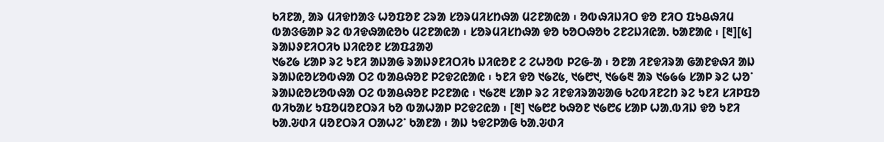ᱠᱤᱱᱟ, ᱟᱨ ᱢᱤᱫᱴᱟᱝ ᱦᱚᱯᱚᱱ ᱮᱨᱟ ᱥᱚᱨᱢᱤᱥᱴᱷᱟ ᱢᱮᱱᱟᱭᱟ ᱾ ᱚᱵᱷᱤᱡᱤᱛ ᱫᱚ ᱱᱤᱛ ᱯᱩᱪᱷᱤᱢ ᱵᱟᱝᱜᱟᱞ ᱨᱮ ᱵᱤᱫᱷᱟᱭᱚᱠ ᱢᱮᱱᱟᱭᱟ ᱾ ᱥᱚᱨᱢᱤᱥᱴᱷᱟ ᱫᱚ ᱠᱚᱛᱷᱚᱠ ᱮᱱᱮᱡᱤᱭᱟᱹ ᱠᱟᱱᱟᱭ ᱾ [᱓][᱕]
ᱨᱟᱡᱽᱱᱤᱛᱤᱠ ᱡᱤᱭᱚᱱ ᱥᱟᱯᱲᱟᱣ
᱑᱙᱗᱙ ᱥᱟᱞ ᱨᱮ ᱩᱱᱤ ᱟᱡᱟᱜ ᱨᱟᱡᱽᱱᱤᱛᱤᱠ ᱡᱤᱭᱚᱱ ᱮ ᱮᱦᱚᱵ ᱞᱮᱜ-ᱟ ᱾ ᱚᱱᱟ ᱤᱱᱫᱤᱨᱟ ᱜᱟᱱᱫᱷᱤ ᱟᱡ ᱨᱟᱡᱭᱚᱥᱚᱵᱷᱟ ᱛᱮ ᱵᱟᱪᱷᱚᱱ ᱞᱮᱫᱮᱭᱟᱭ ᱾ ᱩᱱᱤ ᱫᱚ ᱑᱙᱗᱕, ᱑᱙᱘᱑, ᱑᱙᱙᱓ ᱟᱨ ᱑᱙᱙᱙ ᱥᱟᱞ ᱨᱮ ᱦᱚᱸ ᱨᱟᱡᱭᱚᱥᱚᱵᱷᱟ ᱛᱮ ᱵᱟᱪᱷᱚᱱ ᱞᱮᱱᱟᱭ ᱾ ᱑᱙᱗᱓ ᱥᱟᱞ ᱨᱮ ᱤᱱᱫᱤᱨᱟᱶᱟᱜ ᱠᱮᱵᱤᱱᱮᱴ ᱨᱮ ᱩᱱᱤ ᱥᱤᱞᱯᱚ ᱵᱤᱠᱟᱥ ᱩᱯᱚᱢᱚᱱᱛᱨᱤ ᱠᱚ ᱵᱟᱦᱟᱞ ᱞᱮᱫᱮᱭᱟ ᱾ [᱓] ᱑᱙᱘᱒ ᱠᱷᱚᱱ ᱑᱙᱘᱔ ᱥᱟᱞ ᱦᱟᱹᱵᱤᱡ ᱫᱚ ᱩᱱᱤ ᱠᱟᱹᱶᱰᱤ ᱢᱚᱱᱛᱨᱤ ᱛᱟᱦᱮᱸ ᱠᱟᱱᱟ ᱾ ᱟᱡ ᱩᱫᱮᱞᱟᱜ ᱠᱟᱹᱶᱰᱤ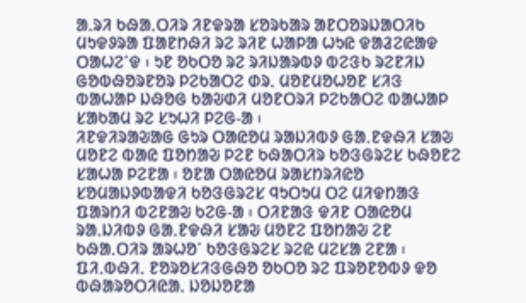ᱟᱹᱨᱤ ᱠᱷᱟᱹᱛᱤᱨ ᱤᱱᱫᱨᱟ ᱥᱚᱨᱠᱟᱨ ᱟᱱᱛᱚᱨᱡᱟᱛᱤᱠ ᱢᱩᱫᱽᱨᱟ ᱯᱟᱱᱴᱷᱤ ᱨᱮ ᱨᱤᱱ ᱦᱟᱞᱟ ᱦᱩᱭ ᱫᱟᱲᱮᱭᱟᱫ ᱛᱟᱦᱮᱸᱫ ᱾ ᱩᱱ ᱚᱠᱛᱚ ᱨᱮ ᱨᱤᱡᱟᱨᱵᱽ ᱵᱮᱝᱠ ᱨᱮᱱᱤᱡ ᱜᱚᱵᱷᱚᱨᱱᱚᱨ ᱞᱮᱠᱟᱛᱮ ᱰᱨᱹ ᱢᱚᱱᱢᱚᱦᱚᱱ ᱥᱤᱝ ᱵᱟᱦᱟᱞ ᱡᱷᱚᱜ ᱠᱟᱶᱰᱤ ᱢᱚᱱᱛᱨᱤ ᱞᱮᱠᱟᱛᱮ ᱵᱟᱦᱟᱞ ᱥᱟᱠᱟᱢ ᱨᱮ ᱥᱩᱦᱤ ᱞᱮᱜ-ᱟ ᱾
ᱤᱱᱫᱤᱨᱟᱶᱟᱜ ᱜᱩᱨ ᱛᱟᱭᱚᱢ ᱨᱟᱡᱤᱵᱽ ᱜᱟᱹᱱᱫᱷᱤ ᱥᱟᱶ ᱢᱚᱱᱮ ᱵᱟᱭ ᱯᱚᱴᱟᱶ ᱞᱮᱱ ᱠᱷᱟᱛᱤᱨ ᱠᱚᱝᱜᱨᱮᱥ ᱠᱷᱚᱱᱮ ᱥᱟᱦᱟ ᱞᱮᱱᱟ ᱾ ᱚᱱᱟ ᱛᱟᱭᱚᱢ ᱨᱟᱥᱴᱨᱤᱭᱚ ᱥᱚᱢᱟᱡᱽᱵᱟᱫᱤ ᱠᱚᱝᱜᱨᱮᱥ ᱧᱩᱛᱩᱢ ᱛᱮ ᱢᱤᱫᱴᱟᱝ ᱯᱟᱨᱴᱤ ᱵᱮᱱᱟᱶ ᱠᱮᱜ-ᱟ ᱾ ᱛᱤᱱᱟᱝ ᱫᱤᱱ ᱛᱟᱭᱚᱢ ᱨᱟᱹᱡᱤᱵᱽ ᱜᱟᱹᱱᱫᱷᱤ ᱥᱟᱶ ᱢᱚᱱᱮ ᱯᱚᱴᱟᱶ ᱮᱱ ᱠᱷᱟᱹᱛᱤᱨ ᱟᱨᱦᱚᱸ ᱠᱚᱝᱜᱨᱮᱥ ᱨᱮᱭ ᱢᱮᱥᱟ ᱮᱱᱟ ᱾ ᱯᱤᱹᱵᱷᱤᱹ ᱱᱚᱨᱚᱥᱤᱝᱜᱷᱚ ᱚᱠᱛᱚ ᱨᱮ ᱯᱨᱚᱱᱚᱵᱽ ᱫᱚ ᱵᱷᱟᱨᱚᱛᱤᱭᱟᱹ ᱡᱚᱡᱚᱱᱟ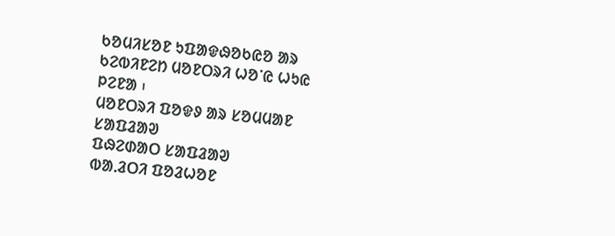ᱠᱚᱢᱤᱥᱚᱱ ᱩᱯᱟᱫᱷᱚᱠᱭᱚ ᱟᱨ ᱠᱮᱵᱤᱱᱮᱴ ᱢᱚᱱᱛᱨᱤ ᱦᱚᱸᱭ ᱦᱩᱭ ᱞᱮᱱᱟ ᱾
ᱢᱚᱱᱛᱨᱤ ᱯᱚᱫᱽ ᱟᱨ ᱥᱚᱢᱢᱟᱱ ᱥᱟᱯᱲᱟᱣ
ᱯᱷᱮᱰᱟᱛ ᱥᱟᱯᱲᱟᱣ
ᱵᱟᱹᱲᱛᱤ ᱯᱚᱲᱦᱚᱱ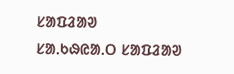ᱥᱟᱯᱲᱟᱣ
ᱥᱟᱹᱠᱷᱭᱟᱹᱛ ᱥᱟᱯᱲᱟᱣ